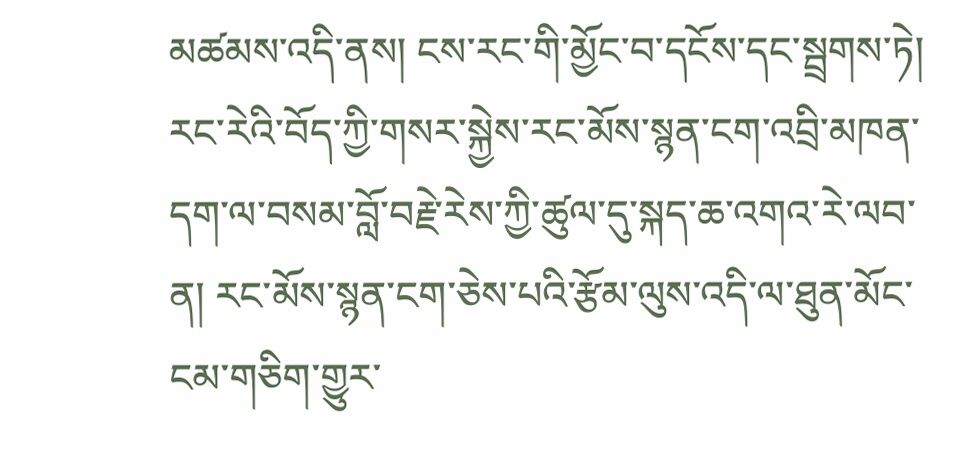མཚམས་འདི་ནས། ངས་རང་གི་མྱོང་བ་དངོས་དང་སྦྲགས་ཏེ། རང་རེའི་བོད་ཀྱི་གསར་སྐྱེས་རང་མོས་སྙན་ངག་འབྲི་མཁན་དག་ལ་བསམ་བློ་བརྗེ་རེས་ཀྱི་ཚུལ་དུ་སྐད་ཆ་འགའ་རེ་ལབ་ན། རང་མོས་སྙན་ངག་ཅེས་པའི་རྩོམ་ལུས་འདི་ལ་ཐུན་མོང་ངམ་གཅིག་གྱུར་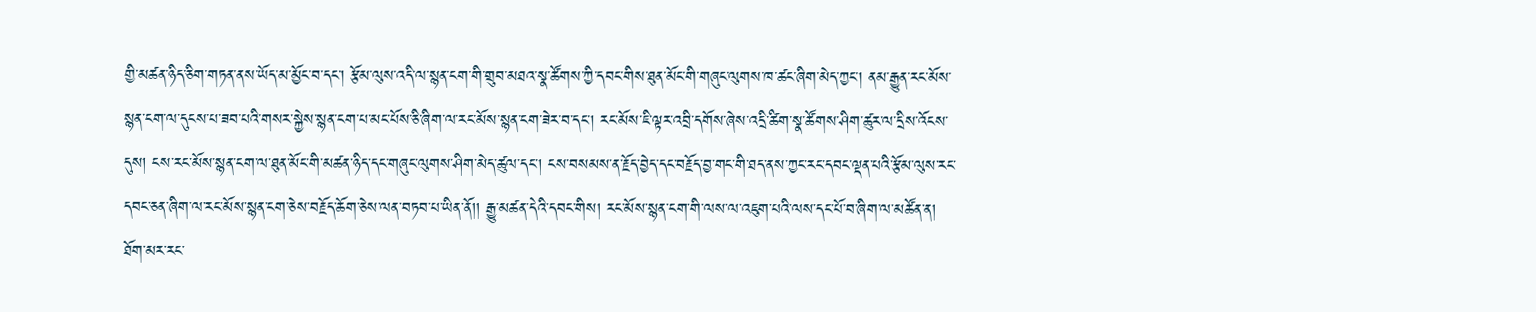གྱི་མཚན་ཉིད་ཅིག་གཏན་ནས་ཡོད་མ་མྱོང་བ་དང་། རྩོམ་ལུས་འདི་ལ་སྙན་ངག་གི་གྲུབ་མཐའ་སྣ་ཚོགས་ཀྱི་དབང་གིས་ཐུན་མོང་གི་གཞུང་ལུགས་ཁ་ཚང་ཞིག་མེད་ཀྱང་། ནམ་རྒྱུན་རང་མོས་སྙན་ངག་ལ་དུངས་པ་ཟབ་པའི་གསར་སྐྱེས་སྙན་ངག་པ་མང་པོས་ཅི་ཞིག་ལ་རང་མོས་སྙན་ངག་ཟེར་བ་དང་། རང་མོས་ཇི་ལྟར་འབྲི་དགོས་ཞེས་འདྲི་ཚིག་སྣ་ཚོགས་ཤིག་ཚུར་ལ་དྲིས་འོངས་དུས། ངས་རང་མོས་སྙན་ངག་ལ་ཐུན་མོང་གི་མཚན་ཉིད་དང་གཞུང་ལུགས་ཤིག་མེད་ཚུལ་དང་། ངས་བསམས་ན་རྗོད་བྱེད་དང་བརྗོད་བྱ་གང་གི་ཐད་ནས་ཀྱང་རང་དབང་ལྡན་པའི་རྩོམ་ལུས་རང་དབང་ཅན་ཞིག་ལ་རང་མོས་སྙན་ངག་ཅེས་བརྗོད་ཆོག་ཅེས་ལན་བཏབ་པ་ཡིན་ནོ།། རྒྱུ་མཚན་དེའི་དབང་གིས། རང་མོས་སྙན་ངག་གི་ལས་ལ་འཇུག་པའི་ལས་དང་པོ་བ་ཞིག་ལ་མཚོན་ན། ཐོག་མར་རང་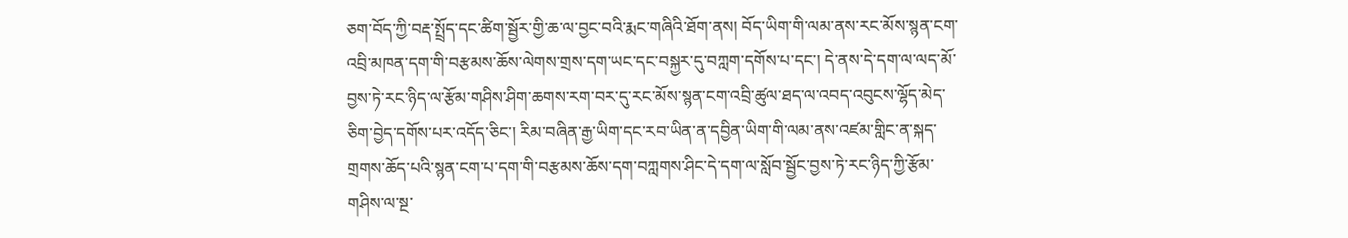ཅག་བོད་ཀྱི་བརྡ་སྤྲོད་དང་ཚིག་སྦྱོར་གྱི་ཆ་ལ་བྱང་བའི་རྨང་གཞིའི་ཐོག་ནས། བོད་ཡིག་གི་ལམ་ནས་རང་མོས་སྙན་ངག་འབྲི་མཁན་དག་གི་བརྩམས་ཆོས་ལེགས་གྲས་དག་ཡང་དང་བསྐྱར་དུ་བཀླག་དགོས་པ་དང་། དེ་ནས་དེ་དག་ལ་ལད་མོ་བྱས་ཏེ་རང་ཉིད་ལ་རྩོམ་གཤིས་ཤིག་ཆགས་རག་བར་དུ་རང་མོས་སྙན་ངག་འབྲི་ཚུལ་ཐད་ལ་འབད་འབུངས་ལྷོད་མེད་ཅིག་བྱེད་དགོས་པར་འདོད་ཅིང་། རིམ་བཞིན་རྒྱ་ཡིག་དང་རབ་ཡིན་ན་དབྱིན་ཡིག་གི་ལམ་ནས་འཛམ་གླིང་ན་སྐད་གྲགས་ཆོད་པའི་སྙན་ངག་པ་དག་གི་བརྩམས་ཆོས་དག་བཀླགས་ཤིང་དེ་དག་ལ་སློབ་སྦྱོང་བྱས་ཏེ་རང་ཉིད་ཀྱི་རྩོམ་གཤིས་ལ་སྔ་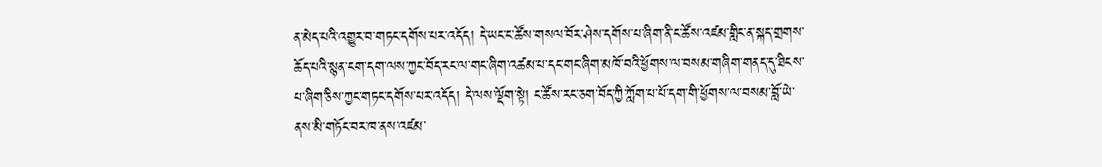ན་མེད་པའི་འགྱུར་བ་གཏང་དགོས་པར་འདོད། དེ་ཡང་ང་ཚོས་གསལ་བོར་ཤེས་དགོས་པ་ཞིག་ནི་ང་ཚོས་འཛམ་གླིང་ན་སྐད་གྲགས་ཆོད་པའི་སྙན་ངག་དག་ལས་ཀྱང་བོད་རང་ལ་གང་ཞིག་འཚམ་པ་དང་གང་ཞིག་མཁོ་བའི་ཕྱོགས་ལ་བསམ་གཞིག་གནད་དུ་ཐིངས་པ་ཞིག་ཅིས་ཀྱང་གཏང་དགོས་པར་འདོད། དེ་ལས་ལྡོག་སྟེ། ང་ཚོས་རང་ཅག་བོད་ཀྱི་ཀློག་པ་པོ་དག་གི་ཕྱོགས་ལ་བསམ་བློ་ཡེ་ནས་མི་གཏོང་བར་ཁ་ནས་འཛམ་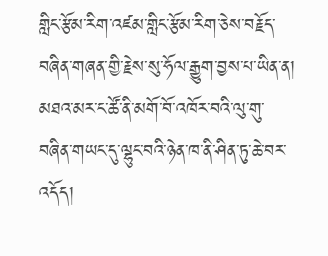གླིང་རྩོམ་རིག་འཛམ་གླིང་རྩོམ་རིག་ཅེས་བརྗོད་བཞིན་གཞན་གྱི་རྗེས་སུ་ཧོལ་རྒྱུག་བྱས་པ་ཡིན་ན། མཐའ་མར་ང་ཚོ་ནི་མགོ་བོ་འཁོར་བའི་ལུ་གུ་བཞིན་གཡང་དུ་ལྷུང་བའི་ཉེན་ཁ་ནི་ཤིན་ཏུ་ཆེ་བར་འདོད།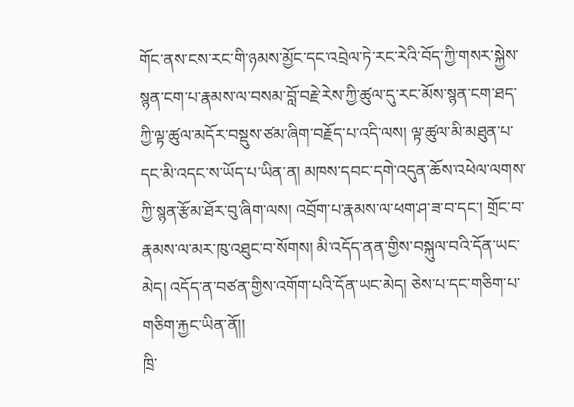གོང་ནས་ངས་རང་གི་ཉམས་མྱོང་དང་འབྲེལ་ཏེ་རང་རེའི་བོད་ཀྱི་གསར་སྐྱེས་སྙན་ངག་པ་རྣམས་ལ་བསམ་བློ་བརྗེ་རེས་ཀྱི་ཚུལ་དུ་རང་མོས་སྙན་ངག་ཐད་ཀྱི་ལྟ་ཚུལ་མདོར་བསྡུས་ཙམ་ཞིག་བརྗོད་པ་འདི་ལས། ལྟ་ཚུལ་མི་མཐུན་པ་དང་མི་འདང་ས་ཡོད་པ་ཡིན་ན། མཁས་དབང་དགེ་འདུན་ཆོས་འཕེལ་ལགས་ཀྱི་སྙན་རྩོམ་ཐོར་བུ་ཞིག་ལས། འབྲོག་པ་རྣམས་ལ་ཕག་ཤ་ཟ་བ་དང་། གྲོང་བ་རྣམས་ལ་མར་ཁུ་འཐུང་བ་སོགས། མི་འདོད་ནན་གྱིས་བསྐུལ་བའི་དོན་ཡང་མེད། འདོད་ན་བཙན་གྱིས་འགོག་པའི་དོན་ཡང་མེད། ཅེས་པ་དང་གཅིག་པ་གཅིག་རྐྱང་ཡིན་ནོ།།
ཁྲི་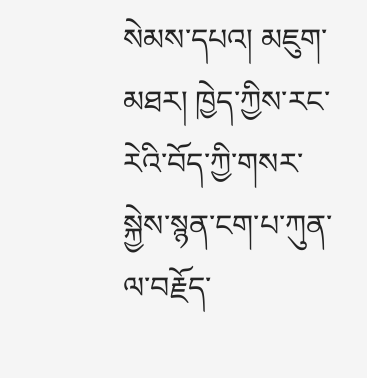སེམས་དཔའ། མཇུག་མཐར། ཁྱེད་ཀྱིས་རང་རེའི་བོད་ཀྱི་གསར་སྐྱེས་སྙན་ངག་པ་ཀུན་ལ་བརྗོད་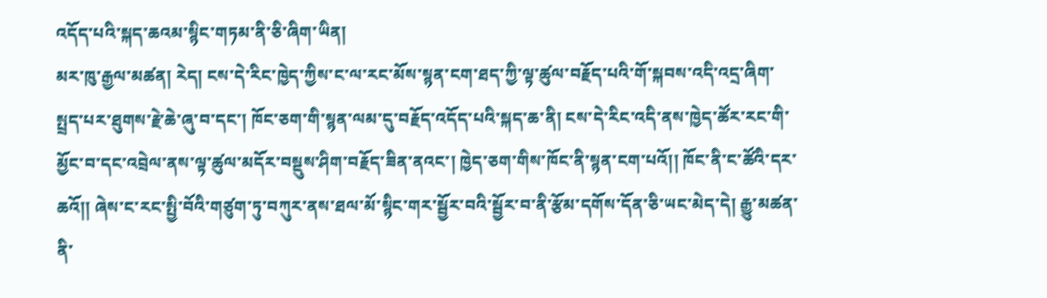འདོད་པའི་སྐད་ཆའམ་སྙིང་གཏམ་ནི་ཅི་ཞིག་ཡིན།
མར་ཁུ་རྒྱལ་མཚན། རེད། ངས་དེ་རིང་ཁྱེད་ཀྱིས་ང་ལ་རང་མོས་སྙན་ངག་ཐད་ཀྱི་ལྟ་ཚུལ་བརྗོད་པའི་གོ་སྐབས་འདི་འདྲ་ཞིག་སྤྲད་པར་ཐུགས་རྗེ་ཆེ་ཞུ་བ་དང་། ཁོང་ཅག་གི་སྙན་ལམ་དུ་བརྗོད་འདོད་པའི་སྐད་ཆ་ནི། ངས་དེ་རིང་འདི་ནས་ཁྱེད་ཚོར་རང་གི་མྱོང་བ་དང་འབྲེལ་ནས་ལྟ་ཚུལ་མདོར་བསྡུས་ཤིག་བརྗོད་ཟིན་ནའང་། ཁྱེད་ཅག་གིས་ཁོང་ནི་སྙན་ངག་པའོ།། ཁོང་ནི་ང་ཚོའི་དར་ཆའོ།། ཞེས་ང་རང་སྤྱི་བོའི་གཙུག་ཏུ་བཀུར་ནས་ཐལ་མོ་སྙིང་གར་སྦྱོར་བའི་སྦྱོར་བ་ནི་རྩོམ་དགོས་དོན་ཅི་ཡང་མེད་དེ། རྒྱུ་མཚན་ནི་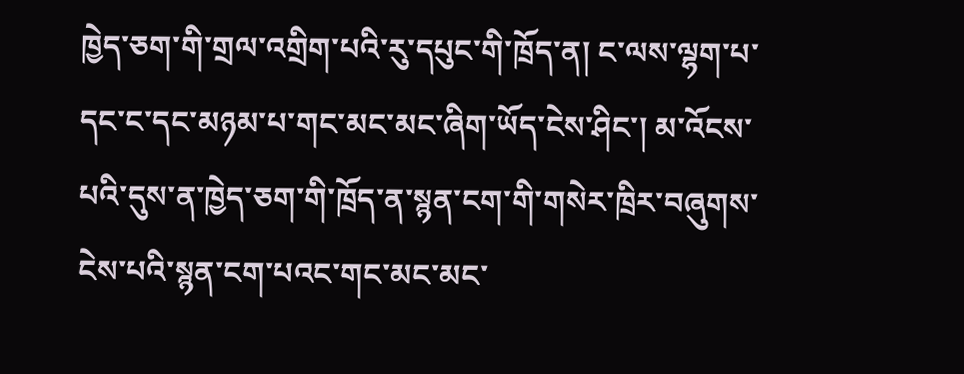ཁྱེད་ཅག་གི་གྲལ་འགྲིག་པའི་རུ་དཔུང་གི་ཁྲོད་ན། ང་ལས་ལྷག་པ་དང་ང་དང་མཉམ་པ་གང་མང་མང་ཞིག་ཡོད་ངེས་ཤིང་། མ་འོངས་པའི་དུས་ན་ཁྱེད་ཅག་གི་ཁྲོད་ན་སྙན་ངག་གི་གསེར་ཁྲིར་བཞུགས་ངེས་པའི་སྙན་ངག་པའང་གང་མང་མང་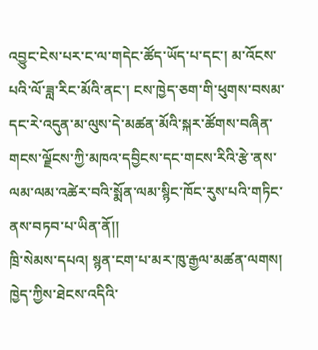འབྱུང་ངེས་པར་ང་ལ་གདེང་ཚོད་ཡོད་པ་དང་། མ་འོངས་པའི་ལོ་ཟླ་རིང་མོའི་ནང་། ངས་ཁྱེད་ཅག་གི་ཕུགས་བསམ་དང་རེ་འདུན་མ་ལུས་དེ་མཚན་མོའི་སྐར་ཚོགས་བཞིན་གངས་ལྗོངས་ཀྱི་མཁའ་དབྱིངས་དང་གངས་རིའི་རྩེ་ནས་ལམ་ལམ་འཚེར་བའི་སྨོན་ལམ་སྙིང་ཁོང་རུས་པའི་གཏིང་ནས་བཏབ་པ་ཡིན་ནོ།།
ཁྲི་སེམས་དཔའ། སྙན་ངག་པ་མར་ཁུ་རྒྱལ་མཚན་ལགས། ཁྱེད་ཀྱིས་ཐེངས་འདིའི་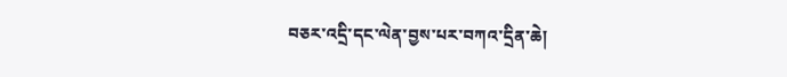བཅར་འདྲི་དང་ལེན་བྱས་པར་བཀའ་དྲིན་ཆེ།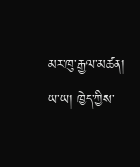མར་ཁུ་རྒྱལ་མཚན། ཡ་ཡ། ཁྱེད་ཀྱིས་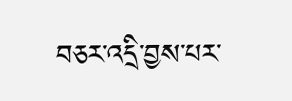བཅར་འདྲི་བྱས་པར་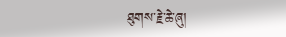ཐུགས་རྗེ་ཆེ་ཞུ།